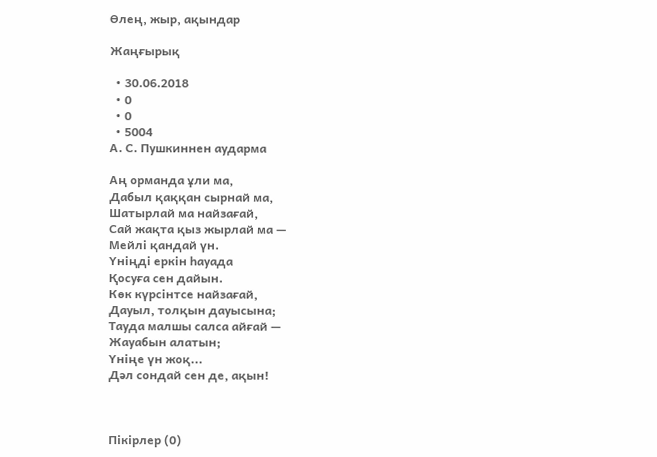Өлең, жыр, ақындар

Жаңғырық

  • 30.06.2018
  • 0
  • 0
  • 5004
А. С. Пушкиннен аударма

Аң орманда ұли ма,
Дабыл қаққан сырнай ма,
Шатырлай ма найзағай,
Сай жақта қыз жырлай ма —
Мейлі қандай үн.
Үніңді еркін һауада
Қосуға сен дайын.
Көк күрсінтсе найзағай,
Дауыл, толқын дауысына;
Тауда малшы салса айғай —
Жауабын алатын;
Үніңе үн жоқ...
Дәл сондай сен де, ақын!



Пікірлер (0)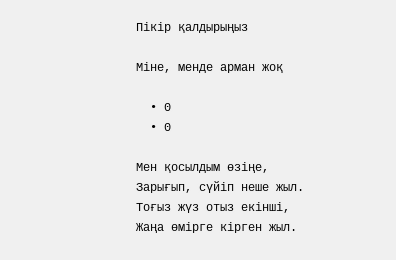Пікір қалдырыңыз

Міне, менде арман жоқ

  • 0
  • 0

Мен қосылдым өзіңе,
Зарығып, сүйіп неше жыл.
Тоғыз жүз отыз екінші,
Жаңа өмірге кірген жыл.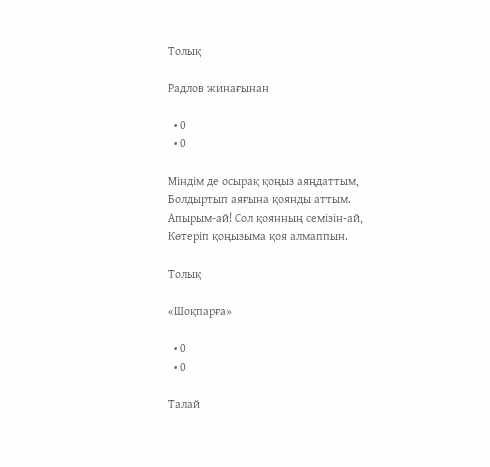Толық

Радлов жинағынан

  • 0
  • 0

Міндім де осырақ қоңыз аяңдаттым,
Болдыртып аяғына қоянды аттым.
Апырым-ай! Сол қоянның семізін-ай,
Көтеріп қоңызыма қоя алмаппын.

Толық

«Шоқпарға»

  • 0
  • 0

Талай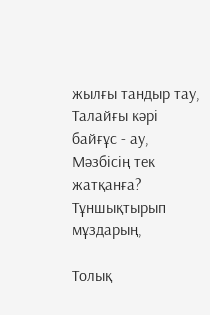жылғы тандыр тау,
Талайғы кәрі байғұс - ау,
Мәзбісің тек жатқанға?
Тұншықтырып мұздарың,

Толық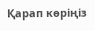Қарап көріңіз